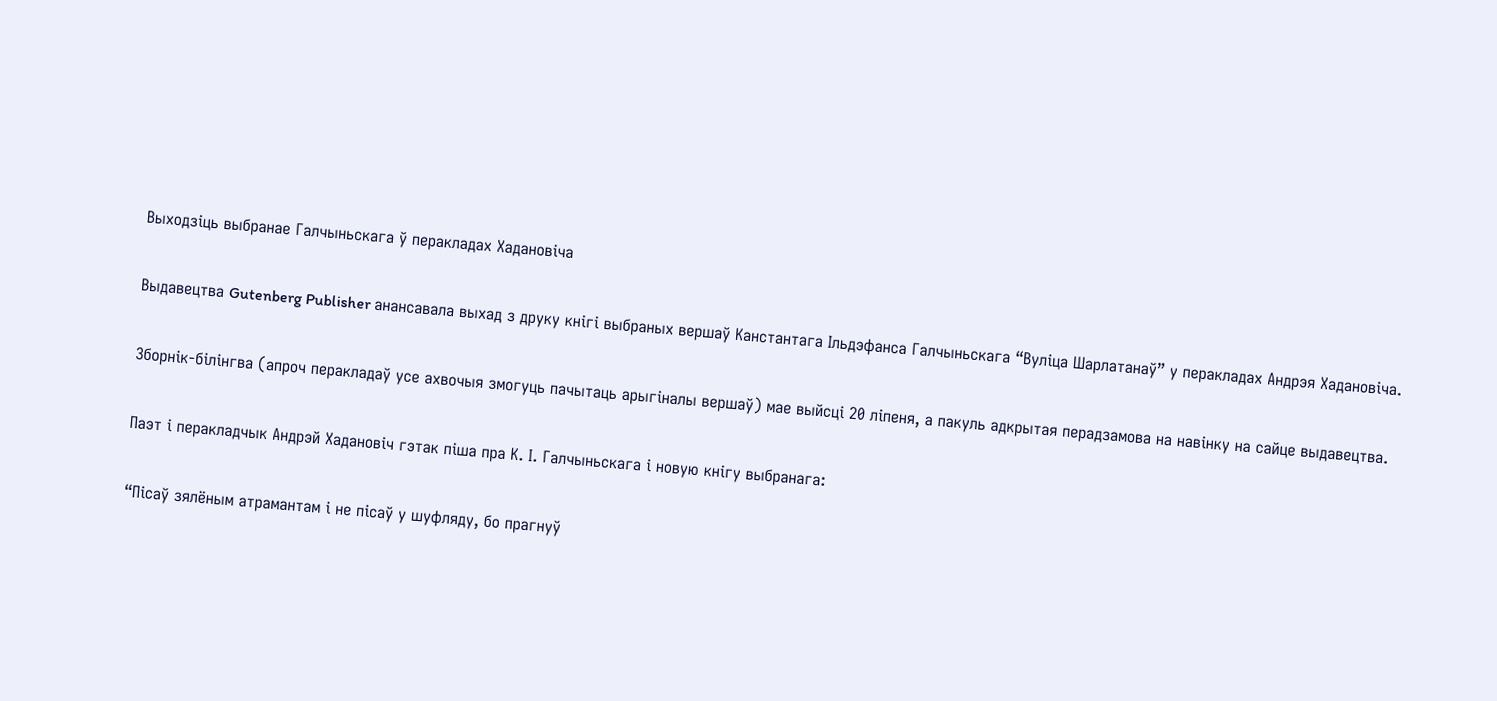Выходзіць выбранае Галчыньскага ў перакладах Хадановіча

Выдавецтва Gutenberg Publisher анансавала выхад з друку кнігі выбраных вершаў Канстантага Ільдэфанса Галчыньскага “Вуліца Шарлатанаў” у перакладах Андрэя Хадановіча.

Зборнік-білінгва (апроч перакладаў усе ахвочыя змогуць пачытаць арыгіналы вершаў) мае выйсці 20 ліпеня, а пакуль адкрытая перадзамова на навінку на сайце выдавецтва.

Паэт і перакладчык Андрэй Хадановіч гэтак піша пра К. І. Галчыньскага і новую кнігу выбранага:

“Пісаў зялёным атрамантам і не пісаў у шуфляду, бо прагнуў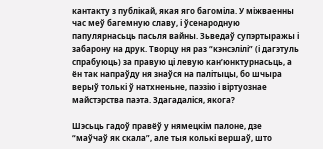кантакту з публікай, якая яго багоміла. У міжваенны час меў багемную славу, і ўсенародную папулярнасьць пасьля вайны. Зьведаў супэртыражы і забарону на друк. Творцу ня раз “кэнсэлілі” (і дагэтуль спрабуюць) за правую ці левую кан’юнктурнасьць, а ён так напраўду ня знаўся на палітыцы, бо шчыра верыў толькі ў натхненьне, паэзію і віртуознае майстэрства паэта. Здагадаліся, якога?

Шэсьць гадоў правёў у нямецкім палоне, дзе “маўчаў як скала”, але тыя колькі вершаў, што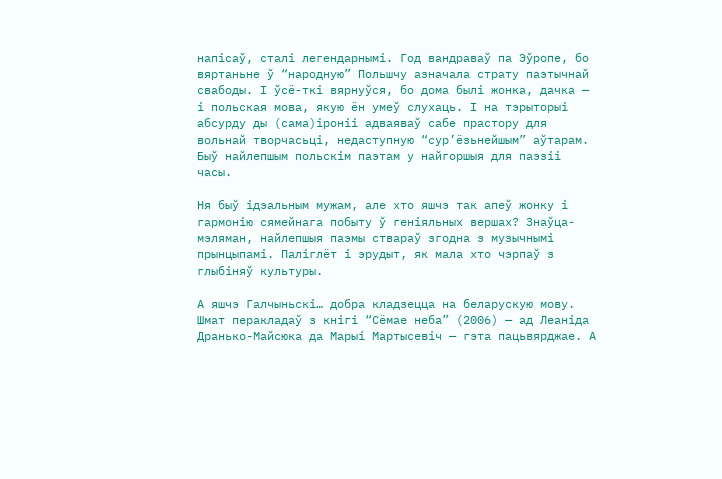напісаў, сталі легендарнымі. Год вандраваў па Эўропе, бо вяртаньне ў “народную” Польшчу азначала страту паэтычнай свабоды. І ўсё-ткі вярнуўся, бо дома былі жонка, дачка — і польская мова, якую ён умеў слухаць. І на тэрыторыі абсурду ды (сама)іроніі адваяваў сабе прастору для вольнай творчасьці, недаступную “сур’ёзьнейшым” аўтарам. Быў найлепшым польскім паэтам у найгоршыя для паэзіі часы.

Ня быў ідэальным мужам, але хто яшчэ так апеў жонку і гармонію сямейнага побыту ў геніяльных вершах? Знаўца-мэляман, найлепшыя паэмы ствараў згодна з музычнымі прынцыпамі. Паліглёт і эрудыт, як мала хто чэрпаў з глыбіняў культуры.

А яшчэ Галчыньскі… добра кладзецца на беларускую мову. Шмат перакладаў з кнігі “Сёмае неба” (2006) — ад Леаніда Дранько-Майсюка да Марыі Мартысевіч — гэта пацьвярджае. А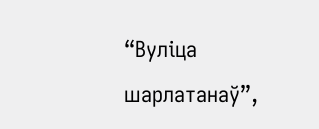“Вуліца шарлатанаў”,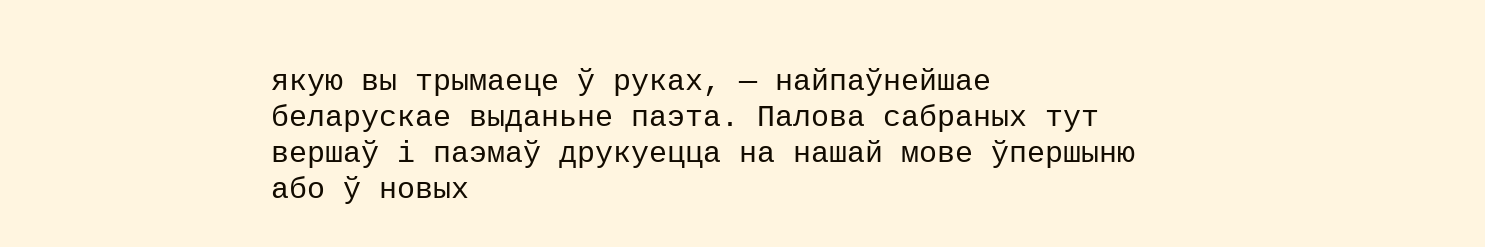якую вы трымаеце ў руках, — найпаўнейшае беларускае выданьне паэта. Палова сабраных тут вершаў і паэмаў друкуецца на нашай мове ўпершыню або ў новых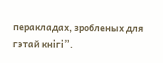перакладах, зробленых для гэтай кнігі”.